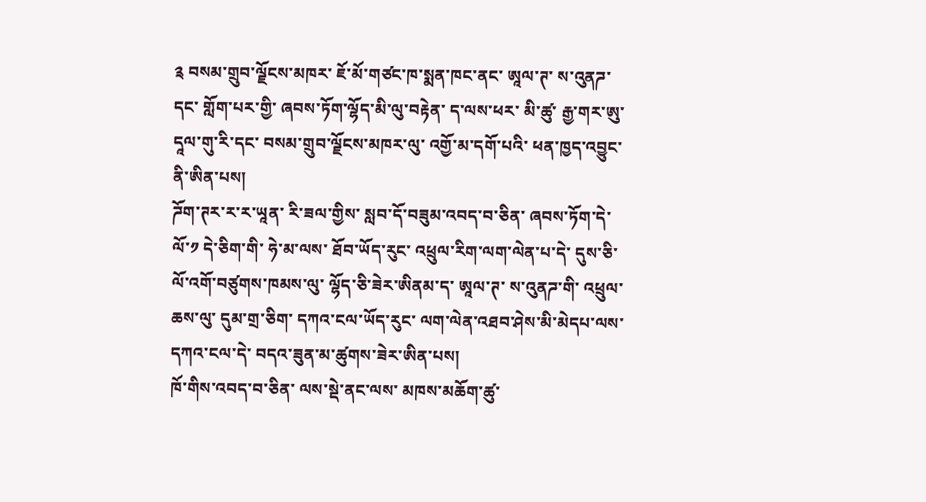༉ བསམ་གྲུབ་ལྗོངས་མཁར་ ཇོ་མོ་གཙང་ཁ་སྨན་ཁང་ནང་ ཨཱལ་ཊ་ ས་འུནཌ་དང་ གློག་པར་གྱི་ ཞབས་ཏོག་ལྷོད་མི་ལུ་བརྟེན་ ད་ལས་ཕར་ མི་ཚུ་ རྒྱ་གར་ཨུ་དཱལ་གུ་རི་དང་ བསམ་གྲུབ་ལྗོངས་མཁར་ལུ་ འགྱོ་མ་དགོ་པའི་ ཕན་ཁྱད་འབྱུང་ནི་ཨིན་པས།
ཌོག་ཊར་ར་ར་ཡཱན་ རི་ཟལ་གྱིས་ སླབ་དོ་བཟུམ་འབད་བ་ཅིན་ ཞབས་ཏོག་དེ་ ལོ་༡ དེ་ཅིག་གི་ ཧེ་མ་ལས་ ཐོབ་ཡོད་རུང་ འཕྲུལ་རིག་ལག་ལེན་པ་དེ་ དུས་ཅི་ ལོ་འགོ་བཙུགས་ཁམས་ལུ་ ལྷོད་ཅི་ཟེར་ཨིནམ་ད་ ཨཱལ་ཊ་ ས་འུནཌ་གི་ འཕྲུལ་ཆས་ལུ་ དུམ་གྲ་ཅིག་ དཀའ་ངལ་ཡོད་རུང་ ལག་ལེན་འཐབ་ཤེས་མི་མེདཔ་ལས་ དཀའ་ངལ་དེ་ བདའ་ཟུན་མ་ཚུགས་ཟེར་ཨིན་པས།
ཁོ་གིས་འབད་བ་ཅིན་ ལས་སྡེ་ནང་ལས་ མཁས་མཆོག་ཚུ་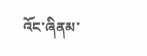འོང་ཞིནམ་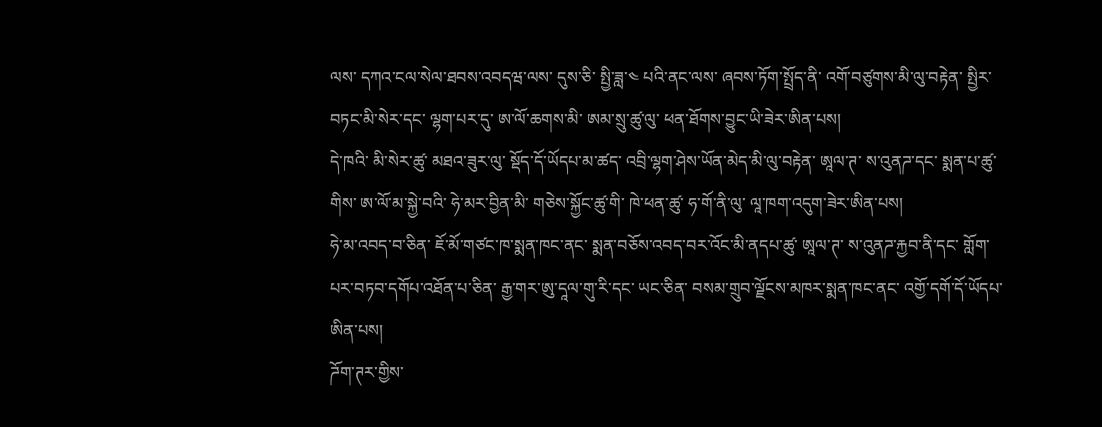ལས་ དཀའ་ངལ་སེལ་ཐབས་འབདཝ་ལས་ དུས་ཅི་ སྤྱི་ཟླ་༤ པའི་ནང་ལས་ ཞབས་ཏོག་སྤྲོད་ནི་ འགོ་བཙུགས་མི་ལུ་བརྟེན་ སྤྱིར་བཏང་མི་སེར་དང་ ལྷག་པར་དུ་ ཨ་ལོ་ཆགས་མི་ ཨམ་སྲུ་ཚུ་ལུ་ ཕན་ཐོགས་བྱུང་ཡི་ཟེར་ཨིན་པས།
དེ་ཁའི་ མི་སེར་ཚུ་ མཐའ་ཟུར་ལུ་ སྡོད་དོ་ཡོདཔ་མ་ཚད་ འབྲི་ལྷག་ཤེས་ཡོན་མེད་མི་ལུ་བརྟེན་ ཨཱལ་ཊ་ ས་འུནཌ་དང་ སྨན་པ་ཚུ་གིས་ ཨ་ལོ་མ་སྐྱེ་བའི་ ཧེ་མར་བྱིན་མི་ གཅེས་སྐྱོང་ཚུ་གི་ ཁེ་ཕན་ཚུ་ ཧ་གོ་ནི་ལུ་ ལཱ་ཁག་འདུག་ཟེར་ཨིན་པས།
ཧེ་མ་འབད་བ་ཅིན་ ཇོ་མོ་གཙང་ཁ་སྨན་ཁང་ནང་ སྨན་བཅོས་འབད་བར་འོང་མི་ནདཔ་ཚུ་ ཨཱལ་ཊ་ ས་འུནཌ་རྐྱབ་ནི་དང་ གློག་པར་བཏབ་དགོཔ་འཐོན་པ་ཅིན་ རྒྱ་གར་ཨུ་དཱལ་གུ་རི་དང་ ཡང་ཅིན་ བསམ་གྲུབ་ལྗོངས་མཁར་སྨན་ཁང་ནང་ འགྱོ་དགོ་དོ་ཡོདཔ་ཨིན་པས།
ཌོག་ཊར་གྱིས་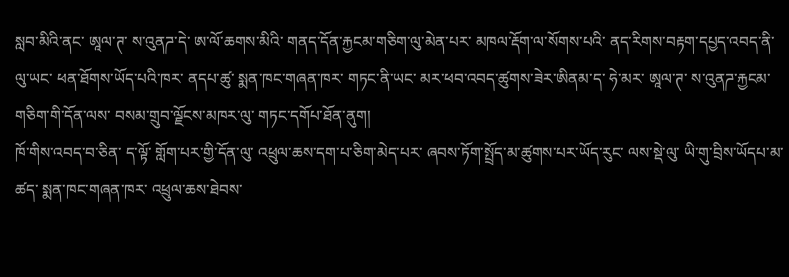སླབ་མིའི་ནང་ ཨཱལ་ཊ་ ས་འུནཌ་དེ་ ཨ་ལོ་ཆགས་མིའི་ གནད་དོན་རྐྱངམ་གཅིག་ལུ་མེན་པར་ མཁལ་རྡོག་ལ་སོགས་པའི་ ནད་རིགས་བརྟག་དཔྱད་འབད་ནི་ལུ་ཡང་ ཕན་ཐོགས་ཡོད་པའི་ཁར་ ནདཔ་ཚུ་ སྨན་ཁང་གཞན་ཁར་ གཏང་ནི་ཡང་ མར་ཕབ་འབད་ཚུགས་ཟེར་ཨིནམ་ད་ ཧེ་མར་ ཨཱལ་ཊ་ ས་འུནཌ་རྐྱངམ་གཅིག་གི་དོན་ལས་ བསམ་གྲུབ་ལྗོངས་མཁར་ལུ་ གཏང་དགོཔ་ཐོན་ནུག།
ཁོ་གིས་འབད་བ་ཅིན་ ད་ལྟོ་ གློག་པར་གྱི་དོན་ལུ་ འཕྲུལ་ཆས་དག་པ་ཅིག་མེད་པར་ ཞབས་ཏོག་སྤྲོད་མ་ཚུགས་པར་ཡོད་རུང་ ལས་སྡེ་ལུ་ ཡི་གུ་བྲིས་ཡོདཔ་མ་ཚད་ སྨན་ཁང་གཞན་ཁར་ འཕྲུལ་ཆས་ཐེབས་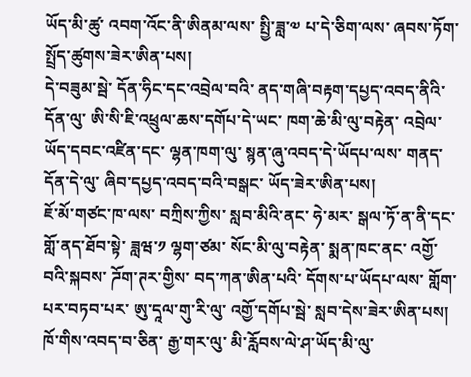ཡོད་མི་ཚུ་ འབག་འོང་ནི་ཨིནམ་ལས་ སྤྱི་ཟླ་༧ པ་དེ་ཅིག་ལས་ ཞབས་ཏོག་སྤྲོད་ཚུགས་ཟེར་ཨིན་པས།
དེ་བཟུམ་སྦེ་ དོན་ཧིང་དང་འབྲེལ་བའི་ ནད་གཞི་བརྟག་དཔྱད་འབད་ནིའི་དོན་ལུ་ ཨི་སི་ཇི་འཕྲུལ་ཆས་དགོཔ་དེ་ཡང་ ཁག་ཆེ་མི་ལུ་བརྟེན་ འབྲེལ་ཡོད་དབང་འཛིན་དང་ ལྷན་ཁག་ལུ་ སྙན་ཞུ་འབད་དེ་ཡོདཔ་ལས་ གནད་དོན་དེ་ལུ་ ཞིབ་དཔྱད་འབད་བའི་བསྒང་ ཡོད་ཟེར་ཨིན་པས།
ཇོ་མོ་གཙང་ཁ་ལས་ བཀྲིས་ཀྱིས་ སླབ་མིའི་ནང་ ཧེ་མར་ སྒལ་ཏོ་ན་ནི་དང་ གློ་ནད་ཐོབ་སྟེ་ ཟླཝ་༡ ལྷག་ཙམ་ སོང་མི་ལུ་བརྟེན་ སྨན་ཁང་ནང་ འགྱོ་བའི་སྐབས་ ཌོག་ཊར་གྱིས་ བད་ཀན་ཨིན་པའི་ དོགས་པ་ཡོདཔ་ལས་ གློག་པར་བཏབ་པར་ ཨུ་དཱལ་གུ་རི་ལུ་ འགྱོ་དགོཔ་སྦེ་ སླབ་དེས་ཟེར་ཨིན་པས།
ཁོ་གིས་འབད་བ་ཅིན་ རྒྱ་གར་ལུ་ མི་རློབས་ལེ་ཤ་ཡོད་མི་ལུ་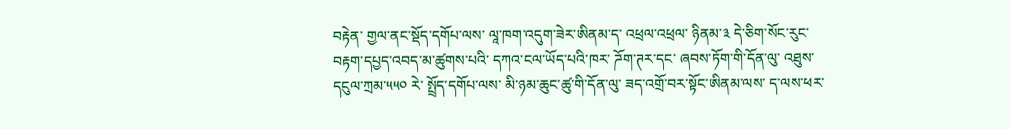བརྟེན་ གྱལ་ནང་སྡོད་དགོཔ་ལས་ ལཱ་ཁག་འདུག་ཟེར་ཨིནམ་ད་ འཕྲལ་འཕྲལ་ ཉིནམ་༣ དེ་ཅིག་སོང་རུང་ བརྟག་དཔྱད་འབད་མ་ཚུགས་པའི་ དཀའ་ངལ་ཡོད་པའི་ཁར་ ཌོག་ཊར་དང་ ཞབས་ཏོག་གི་དོན་ལུ་ འཐུས་དངུལ་ཀྲམ་༥༥༠ རེ་ སྤྲོད་དགོཔ་ལས་ མི་ཉམ་ཆུང་ཚུ་གི་དོན་ལུ་ ཟད་འགྲོ་བར་སྟོང་ཨིནམ་ལས་ ད་ལས་ཕར་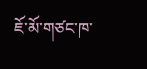ཇོ་མོ་གཙང་ཁ་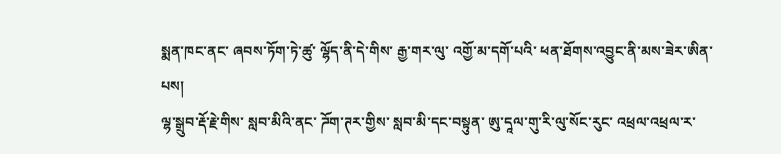སྨན་ཁང་ནང་ ཞབས་ཏོག་ཏེ་ཚུ་ ལྷོད་ནི་དེ་གིས་ རྒྱ་གར་ལུ་ འགྱོ་མ་དགོ་པའི་ ཕན་ཐོགས་འབྱུང་ནི་མས་ཟེར་ཨིན་པས།
ལྷ་སྒྲུབ་རྡོ་རྗེ་གིས་ སླབ་མིའི་ནང་ ཌོག་ཊར་གྱིས་ སླབ་མི་དང་བསྟུན་ ཨུ་དཱལ་གུ་རི་ལུ་སོང་རུང་ འཕྲལ་འཕྲལ་ར་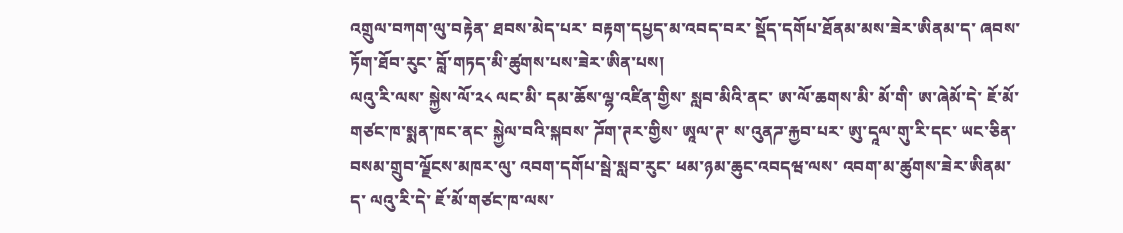འགྲུལ་བཀག་ལུ་བརྟེན་ ཐབས་མེད་པར་ བརྟག་དཔྱད་མ་འབད་བར་ སྡོད་དགོཔ་ཐོནམ་མས་ཟེར་ཨིནམ་ད་ ཞབས་ཏོག་ཐོབ་རུང་ བློ་གཏད་མི་ཚུགས་པས་ཟེར་ཨིན་པས།
ལའུ་རི་ལས་ སྐྱེས་ལོ་༢༨ ལང་མི་ དམ་ཆོས་ལྷ་འཛིན་གྱིས་ སླབ་མིའི་ནང་ ཨ་ལོ་ཆགས་མི་ མོ་གི་ ཨ་ཞེམོ་དེ་ ཇོ་མོ་གཙང་ཁ་སྨན་ཁང་ནང་ སྐྱེལ་བའི་སྐབས་ ཌོག་ཊར་གྱིས་ ཨཱལ་ཊ་ ས་འུནཌ་རྐྱབ་པར་ ཨུ་དཱལ་གུ་རི་དང་ ཡང་ཅིན་ བསམ་གྲུབ་ལྗོངས་མཁར་ལུ་ འབག་དགོཔ་སྦེ་སླབ་རུང་ ཕམ་ཉམ་ཆུང་འབདཝ་ལས་ འབག་མ་ཚུགས་ཟེར་ཨིནམ་ད་ ལའུ་རི་དེ་ ཇོ་མོ་གཙང་ཁ་ལས་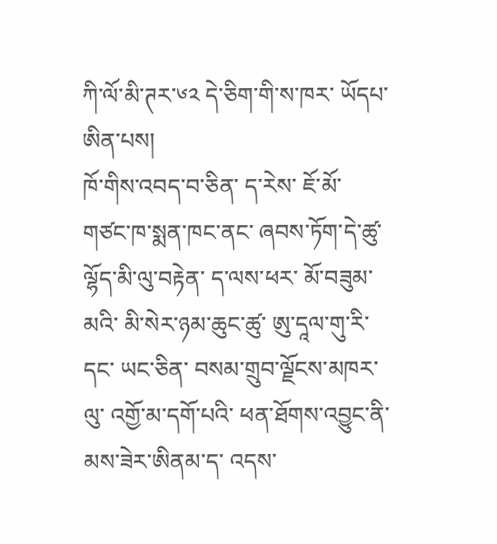ཀི་ལོ་མི་ཊར་༦༢ དེ་ཅིག་གི་ས་ཁར་ ཡོདཔ་ཨིན་པས།
ཁོ་གིས་འབད་བ་ཅིན་ ད་རེས་ ཇོ་མོ་གཙང་ཁ་སྨན་ཁང་ནང་ ཞབས་ཏོག་དེ་ཚུ་ ལྷོད་མི་ལུ་བརྟེན་ ད་ལས་ཕར་ མོ་བཟུམ་མའི་ མི་སེར་ཉམ་ཆུང་ཚུ་ ཨུ་དཱལ་གུ་རི་དང་ ཡང་ཅིན་ བསམ་གྲུབ་ལྗོངས་མཁར་ལུ་ འགྱོ་མ་དགོ་པའི་ ཕན་ཐོགས་འབྱུང་ནི་མས་ཟེར་ཨིནམ་ད་ འདས་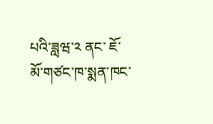པའི་ཟླཝ་༢ ནང་ ཇོ་མོ་གཙང་ཁ་སྨན་ཁང་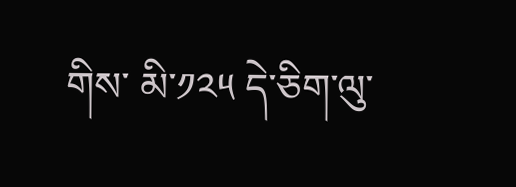གིས་ མི་༡༢༥ དེ་ཅིག་ལུ་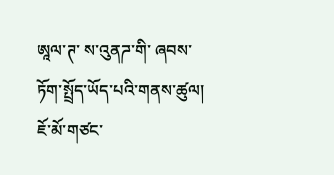ཨཱལ་ཊ་ ས་འུནཌ་གི་ ཞབས་ཏོག་སྤྲོད་ཡོད་པའི་གནས་ཚུལ།
ཇོ་མོ་གཙང་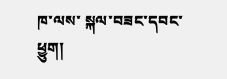ཁ་ལས་ སྐལ་བཟང་དབང་ཕྱུག།